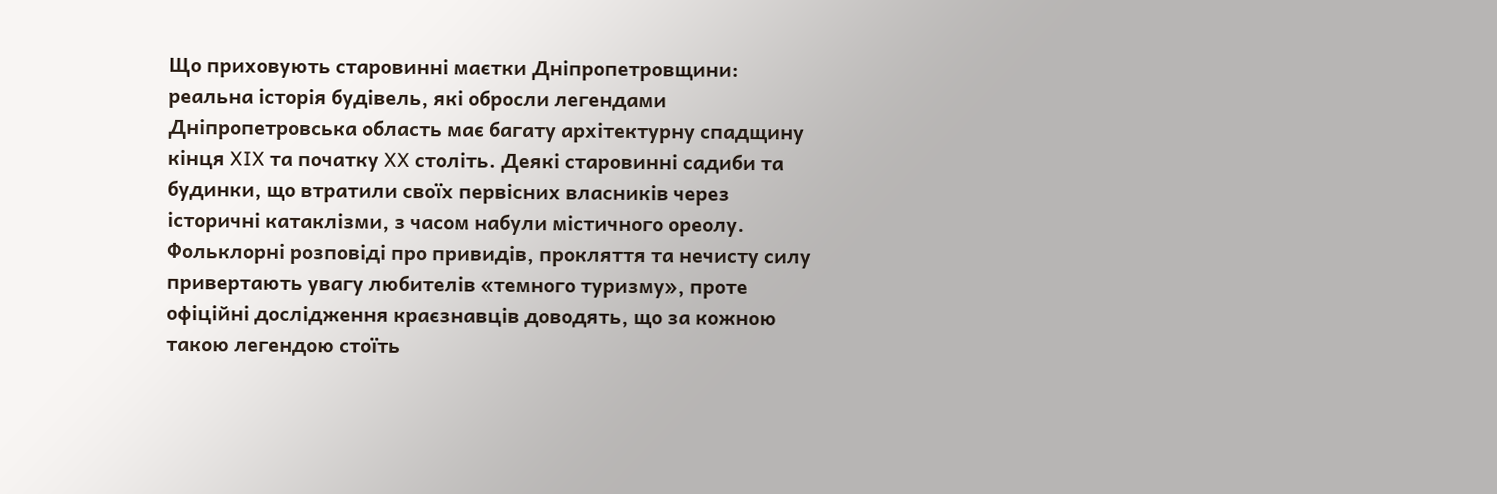Що приховують старовинні маєтки Дніпропетровщини: реальна історія будівель, які обросли легендами
Дніпропетровська область має багату архітектурну спадщину кінця XIX та початку XX століть. Деякі старовинні садиби та будинки, що втратили своїх первісних власників через історичні катаклізми, з часом набули містичного ореолу. Фольклорні розповіді про привидів, прокляття та нечисту силу привертають увагу любителів «темного туризму», проте офіційні дослідження краєзнавців доводять, що за кожною такою легендою стоїть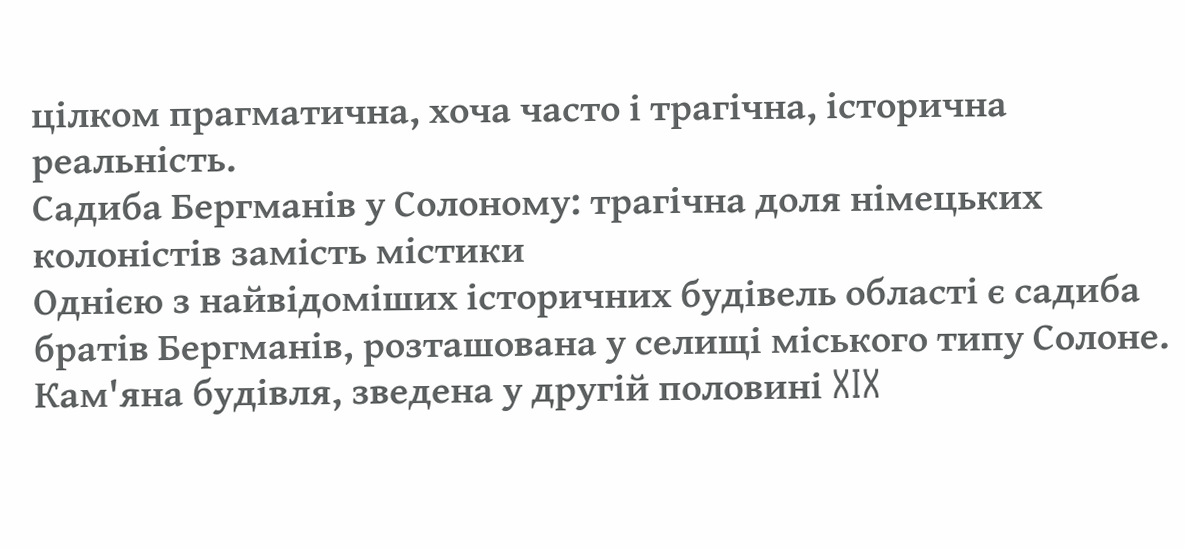цілком прагматична, хоча часто і трагічна, історична реальність.
Садиба Бергманів у Солоному: трагічна доля німецьких колоністів замість містики
Однією з найвідоміших історичних будівель області є садиба братів Бергманів, розташована у селищі міського типу Солоне. Кам'яна будівля, зведена у другій половині XIX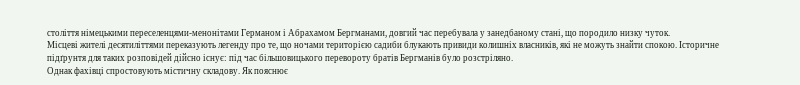століття німецькими переселенцями-менонітами Германом і Абрахамом Бергманами, довгий час перебувала у занедбаному стані, що породило низку чуток.
Місцеві жителі десятиліттями переказують легенду про те, що ночами територією садиби блукають привиди колишніх власників, які не можуть знайти спокою. Історичне підґрунтя для таких розповідей дійсно існує: під час більшовицького перевороту братів Бергманів було розстріляно.
Однак фахівці спростовують містичну складову. Як пояснює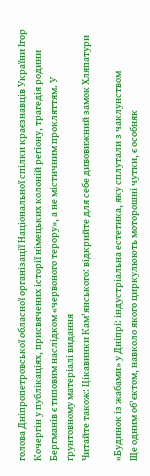голова Дніпропетровської обласної організації Національної спілки краєзнавців України Ігор Кочергін у публікаціях, присвячених історії німецьких колоній регіону, трагедія родини Бергманів є типовим наслідком «червоного терору», а не містичним прокляттям. У ґрунтовному матеріалі видання
Читайте також: Цікавинки Кам'янського: відкрийте для себе дивовижний замок Хляпатури

«Будинок із жабами» у Дніпрі: індустріальна естетика, яку сплутали з чаклунством
Ще одним об'єктом, навколо якого циркулюють моторошні чутки, є особняк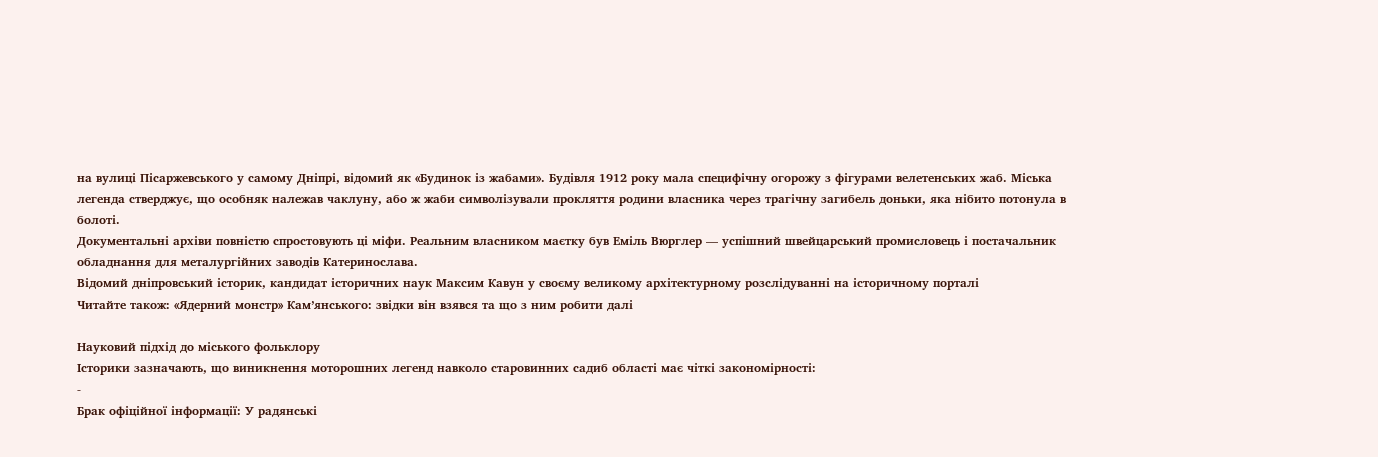на вулиці Пісаржевського у самому Дніпрі, відомий як «Будинок із жабами». Будівля 1912 року мала специфічну огорожу з фігурами велетенських жаб. Міська легенда стверджує, що особняк належав чаклуну, або ж жаби символізували прокляття родини власника через трагічну загибель доньки, яка нібито потонула в болоті.
Документальні архіви повністю спростовують ці міфи. Реальним власником маєтку був Еміль Вюрглер — успішний швейцарський промисловець і постачальник обладнання для металургійних заводів Катеринослава.
Відомий дніпровський історик, кандидат історичних наук Максим Кавун у своєму великому архітектурному розслідуванні на історичному порталі
Читайте також: «Ядерний монстр» Кам’янського: звідки він взявся та що з ним робити далі

Науковий підхід до міського фольклору
Історики зазначають, що виникнення моторошних легенд навколо старовинних садиб області має чіткі закономірності:
-
Брак офіційної інформації: У радянські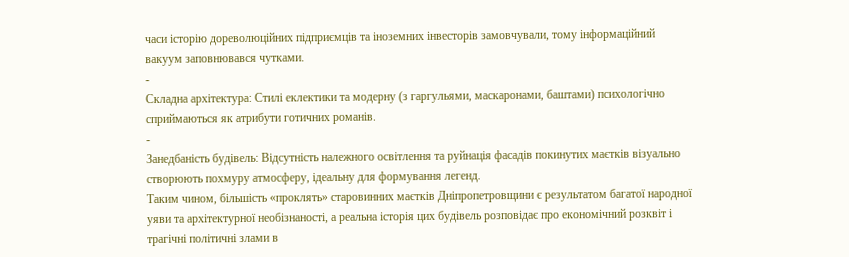часи історію дореволюційних підприємців та іноземних інвесторів замовчували, тому інформаційний вакуум заповнювався чутками.
-
Складна архітектура: Стилі еклектики та модерну (з гаргульями, маскаронами, баштами) психологічно сприймаються як атрибути готичних романів.
-
Занедбаність будівель: Відсутність належного освітлення та руйнація фасадів покинутих маєтків візуально створюють похмуру атмосферу, ідеальну для формування легенд.
Таким чином, більшість «проклять» старовинних маєтків Дніпропетровщини є результатом багатої народної уяви та архітектурної необізнаності, а реальна історія цих будівель розповідає про економічний розквіт і трагічні політичні злами в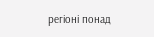регіоні понад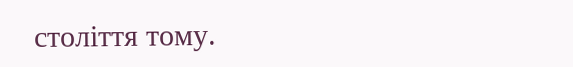століття тому.